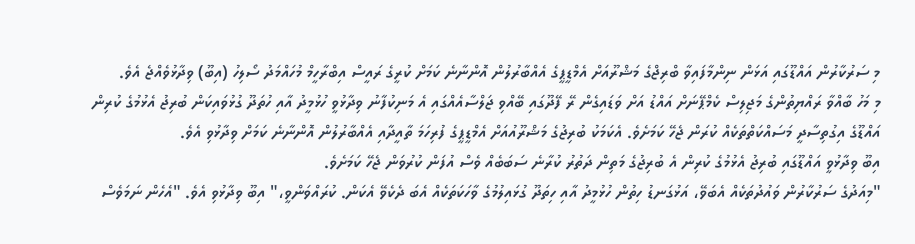މި ސަރުކާރުން އައްޑޫގައި އަޅަން ނިންމާފައިވާ ބްރިޖްގެ މަޝްރޫއަށް އެމްޑީޕީގެ އެއްބާރުލުން އޮންނާނެ ކަމަށް ކުރީގެ ރައީސް އިބްރާހީމް މުހައްމަދު ސޯލިހު (އިބޫ) ވިދާޅުވެއްޖެ އެވެ.
މި މަހު ބާއްވާ ރައްޔިތުންގެ މަޖިލިސް ކެމްޕޭނަށް އައްޑު އަށް ވަޑައިގެން ރޭ ފޭދޫގައި ބޭއްވި ޖަލްސާއެއްގައި އެ މަނިކުފާނު ވިދާޅުވީ ހުޅުމީދު އާއި ހުތަދޫ ގުޅުވައިކަން ބުރިޖު އެޅުމުގެ ކުރިން އައްޑޫގެ އިގުތިސާދީ މަސައްކަތްތަކެއް ކުރަން ޖެހޭ ކަމަށެވެ. އެކަމަކު ބުރިޖުގެ މަޝްރޫއުއަށް އެމްޑީޕީގެ ފުރިހަމަ ތާއީދާއި އެއްބާރުލުން އޮންނާނެ ކަމަށް ވިދާޅުވި އެވެ.
އިބޫ ވިދާޅުވީ އައްޑޫގައި ބުރިޖު އެޅުމުގެ ކުރިން އެ ބުރިޖުގެ މަތިން ދަތުރު ކުރާނެ ސަބަބެއް ވެސް އުފަން ކުރުވަން ޖެހޭ ކަމަށެވެ.
"މިއަދުގެ ސަރުކާރުން ވައުދުތަކެއް އެބަވޭ، އަޅުގަނޑު ހިތުން ހުޅުމީދު އާއި ހިތަދޫ ގުޅައިލުމުގެ ވާހަކަތަކެއް އެބަ ދެކެވޭ އެކަން. ކުރައްވަންވީ،" އިބޫ ވިދާޅުވި އެވެ. "އެހެން ނަމަވެސް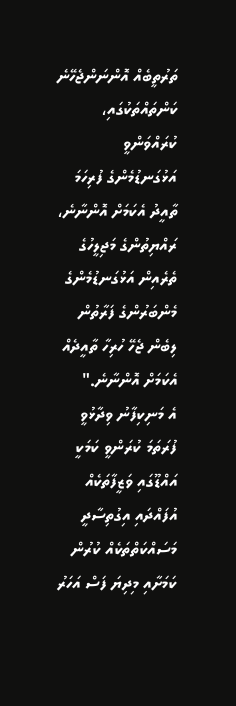ތަރުތީބެއް އޮންނަންޖެހޭނެ ކަންތައްތަކުގައި، ކުރައްވަންވީ އަޅުގަނޑުމެންގެ ފުރިހަމަ ތާއީދު އެކަމަށް އޮންނާނެ، ރައްޔިތުންގެ މަޖިލީހުގެ ތެރެއިން އަޅުގަނޑުމެންގެ މެންބަރުންގެ ފަރާތުން ލިބެން ޖެހޭ ހުރިހާ ތާއީދެއް އެކަމަށް އޮންނާނެ."
އެ މަނިކިފާނު ވިދާޅުވީ ފުރަތަމަ ކުރަންވީ ކަމަކީ އައްޑޫގައި ވަޒީފާތަކެއް އުފައްދައި އިގުތިސާދީ މަސައްކަތްތަކެއް ކުރުން ކަމަށާއި މިދިޔަ ފަސް އަހަރު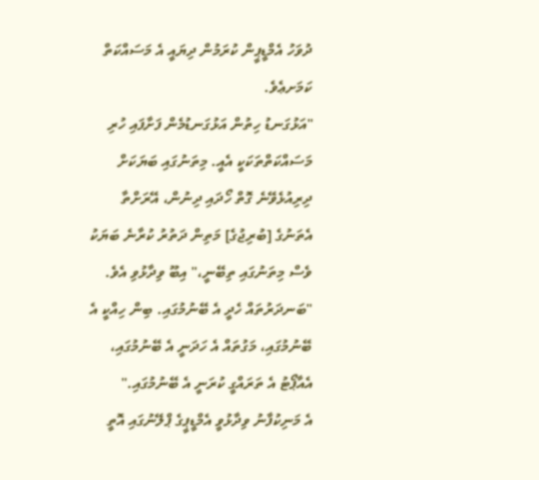ދުވަހު އެމްޑީޕީން ކުރަމުން ދިޔައީ އެ މަސައްކަތް ކަމަށޢެވެ.
"އަޅުގަނޑު ހިތުން އަޅުގަނޑުމެން ފަށާފައި ހުރި މަސައްކަތްތަކަކީ އެއީ. މިތަނުގައި ބަޔަކަށް ދިރިއުޅެވޭނެ ގޮތް ހޯދައި ދިނުން، އޭރަށްތާ އެތަނުގެ [ބުރިޖުގެ] މަތިން ދަތުރު ކުރާނެ ބަޔަކު ވެސް މިތަނުގައި ތިބޭނީ،" އިބޫ ވިދާޅުވި އެވެ. "ބަނދަރުތައް ހެދީ އެ ބޭނުމުގައި. ބިން ހިއްކީ އެ ބޭނުމުގައި، މަގުތައް އެ ހަދަނީ އެ ބޭނުމުގައި، އެއާޕޯޓު އެ ތަރައްގީ ކުރަނީ އެ ބޭނުމުގައި."
އެ މަނިކުފާނު ވިދާޅުވީ އެމްޑީޕީގެ ޕްލޭނުގައި އޮތީ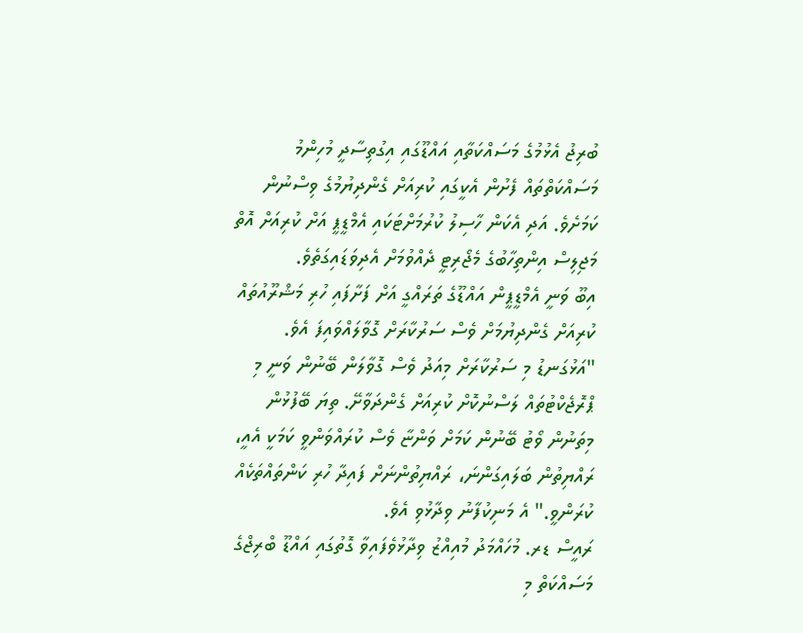ބުރިޖު އެޅުމުގެ މަސައްކަތާއި އައްޑޫގައި އިގުތިސާދީ މުހިންމު މަސައްކަތްތައް ފެށުން އެކީގައި ކުރިއަށް ގެންދިޔުމުގެ ވިސްނުން ކަމަށެވެ. އަދި އެކަން ހާސިލު ކުރުމަށްޓަކައި އެމްޑީޕީ އަށް ކުރިއަށް އޮތް މަޖިލިސް އިންތިހާބުގެ މެޖޯރިޓީ ދެއްވުމަށް އެދިވަޑައިގަތެވެ.
އިބޫ ވަނީ އެމްޑީޕީން އައްޑޫގެ ތަރައްގީ އަށް ފަށާފައި ހުރި މަޝްރޫއުތައް ކުރިއަށް ގެންދިޔުމަށް ވެސް ސަރުކާރަށް ގޮވާލައްވައިފަ އެވެ.
"އަޅުގަނޑު މި ސަރުކާރަށް މިއަދު ވެސް ގޮވާލަން ބޭނުން ވަނީ މި ޕްރޮޖެކްޓުތައް ލަސްނުކޮށް ކުރިއަށް ގެންދަވާށޭ. ތިޔަ ބޭފުޅުން މިތަނުން ވޯޓު ބޭނުން ކަމަށް ވަންޏާ ވެސް ކުރައްވަންވީ ކަމަކީ އެއީ، ރައްޔިތުން ބަލައިގަންނަ، ރައްޔިތުންނަށް ފައިދާ ހުރި ކަންތައްތަކެއް ކުރަންވީ." އެ މަނިކުފާނު ވިދާޅުވި އެވެ.
ރައީސް ޑރ. މުހައްމަދު މުއިއްޒު ވިދާޅުވެފައިވާ ގޮތުގައި އައްޑޫ ބްރިޖްގެ މަސައްކަތް މި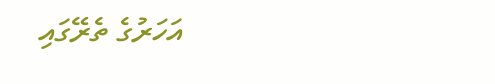އަހަރުގެ ތެރޭގައި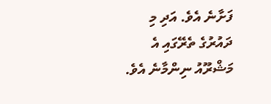ފަށާނެ އެވެ. އަދި މި ދައުރުގެ ތެރޭގައި އެ މަޝްރޫއު ނިންމާނެ އެވެ.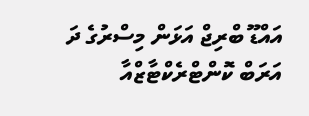އައްޑޫ ބްރިޖް އަޅަން މިސްރުގެ ދަ އަރަބް ކޮންޓްރެކްޓާޒްއާ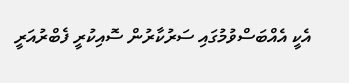އެކީ އެއްބަސްވުމުގައި ސަރުކާރުން ސޮއިކުރީ ފެބްރުއަރީ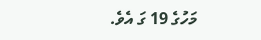މަހުގެ 19 ގަ އެވެ.